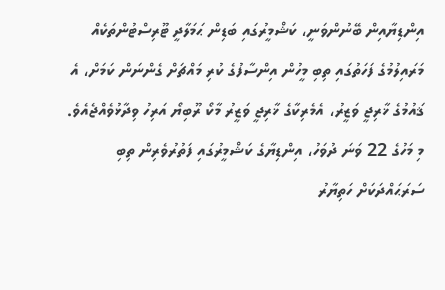އިންޑިޔާއިން ބޭނުންވަނީ، ކަޝްމީރުގައި ބަޑިން ޙަމަލާދީ ޓޫރިސްޓުންތަކެއް މަރައިލުމުގެ ފަހަތުގައި ތިބި މީހުން އިންސާފުގެ ކުރި މައްޗަށް ގެންނަން ކަމަށް، އެ ޤައުމުގެ ޚާރިޖީ ވަޒީރު، އެމެރިކާގެ ޚާރިޖީ ވަޒީރު މާކޯ ރޫބިޔޯ އަރިހު ވިދާޅުވެއްޖެއެވެ.
މި މަހުގެ 22 ވަނަ ދުވަހު، އިންޑިޔާގެ ކަޝްމީރުގައި ފަތުރުވެރިން ތިބި ސަރަޙައްދަކަށް ހަތިޔާރު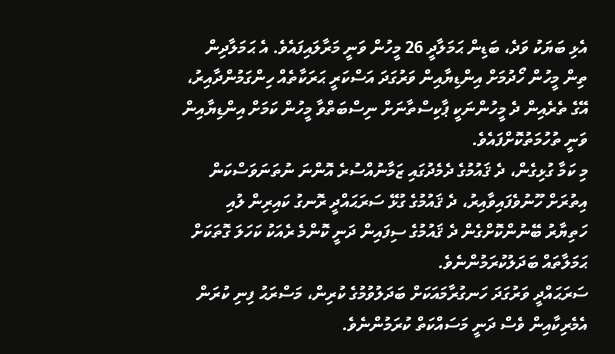އެޅި ބަޔަކު ވަދެ، ބަޑިން ޙަމަލާދީ 26 މީހުން ވަނީ މަރާލައިފައެވެ. އެ ޙަމަލާދިން ތިން މީހުން ހޯދުމަށް އިންޑިޔާއިން ވަރުގަދަ އަސްކަރީ ޙަރަކާތެއް ހިންގަމުންދާއިރު، އޭގެ ތެރެއިން ދެ މީހުންނަކީ ޕާކިސްތާނަށް ނިސްބަތްވާ މީހުން ކަމަށް އިންޑިޔާއިން ވަނީ ތުހުމަތުކޮށްފައެވެ.
މި ކަމާ ގުޅިގެން، ދެ ޤައުމުގެ ދެމެދުގައި ޒަމާނުއްސުރެ އޮންނަ ނުތަނަވަސްކަން އިތުރަށް ހޫނުވެފައިވާއިރު، ދެ ޤައުމުގެ ގުޅޭ ސަރަޙައްދީ ރޮނގު ކައިރިން ލުއި ހަތިޔާރު ބޭނުންކޮށްގެން ދެ ޤައުމުގެ ސިފައިން ދަނީ ކޮންމެ ރެއަކު ކަހަލަ ގޮތަކަށް ޙަމަލާތައް ބަދަލުކުރަމުންނެވެ.
ސަރަޙައްދީ ވަރުގަދަ ހަނގުރާމައަކަށް ބަދަލުވުމުގެ ކުރިން، މަސްރަޙު ފިނި ކުރަން އެމެރިކާއިން ވެސް ދަނީ މަސައްކަތް ކުރަމުންނެވެ.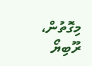މިގޮތުން، ރޫބިޔޯ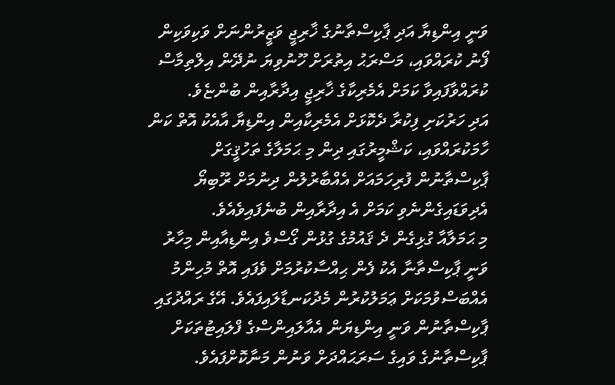ވަނީ އިންޑިޔާ އަދި ޕާކިސްތާނުގެ ޚާރިޖީ ވަޒީރުންނަށް ވަކިވަކިން ފޯނު ކުރައްވައި، މަސްރަޙު އިތުރަށް ހޫނުވިޔަ ނުދޭން އިލްތިމާސް ކުރައްވާފައިވާ ކަމަށް އެމެރިކާގެ ޚާރިޖީ އިދާރާއިން ބުންޏެވެ.
އަދި ހަރުކަށި ފިކުރާ ދެކޮޅަށް އެމެރިކާއިން އިންޑިޔާ އާއެކު އޮތް ކަން ހާމަކުރައްވައި، ކަޝްމީރުގައި ދިން މި ޙަމަލާގެ ތަހުޤީގަށް ޕާކިސްތާނުން ފުރިހަމައަށް އެއްބާރުލުން ދިނުމަށް ރޫބިޔޯ އެދިވަޑައިގެންނެވި ކަމަށް އެ އިދާރާއިން ބުނެފައިވެއެވެ.
މި ޙަމަލާއާ ގުޅިގެން ދެ ޤައުމުގެ ގުޅުން ގޯސްވެ އިންޑިއާއިން މިހާރު ވަނީ ޕާކިސްތާނާ އެކު ފެން ޙިއްސާކުރުމަށް ވެފައި އޮތް މުހިންމު އެއްބަސްވުމަކަށް ޢަމަލުކުރުން މެދުކަނޑާލައިފައެވެ. އޭގެ ރައްދުގައި ޕާކިސްތާނުން ވަނީ އިންޑިޔަން އެއާލައިންސްގެ ފްލައިޓުތަކަށް ޕާކިސްތާނުގެ ވައިގެ ސަރަޙައްދަށް ވަނުން މަނާކޮށްފައެވެ.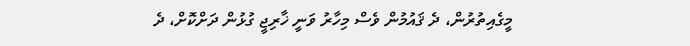މީގެއިތުރުން، ދެ ޤައުމުން ވެސް މިހާރު ވަނީ ޚާރިޖީ ގުޅުން ދަށްކޮށް، ދެ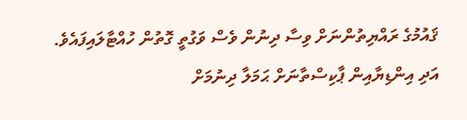ޤައުމުގެ ރައްޔިތުންނަށް ވިސާ ދިނުން ވެސް ވަގުތީ ގޮތުން ހުއްޓާލައިފައެވެ.
އަދި އިންޑިޔާއިން ޕާކިސްތާނަށް ޙަމަލާ ދިނުމަށް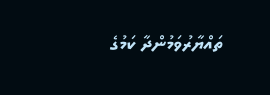ތައްޔާރުވަމުންދާ ކަމުގެ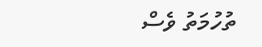ތުހުމަތު ވެސް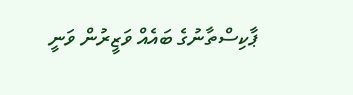ޕާކިސްތާނުގެ ބައެއް ވަޒީރުން ވަނީ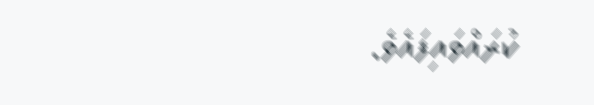ކުރައްވައިފައެވެ.